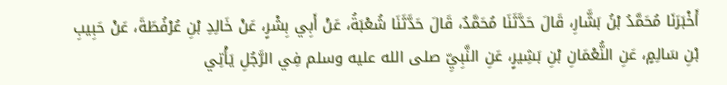أَخْبَرَنَا مُحَمَّدُ بْنُ بَشَّارِ، قَالَ حَدَّثَنَا مُحَمَّدٌ، قَالَ حَدَّثَنَا شُعْبَةُ، عَنْ أَبِي بِشْرٍ، عَنْ خَالِدِ بْنِ عُرْفُطَةَ، عَنْ حَبِيبِ بْنِ سَالِمٍ، عَنِ النُّعْمَانِ بْنِ بَشِيرٍ، عَنِ النَّبِيِّ صلى الله عليه وسلم فِي الرَّجُلِ يَأْتِي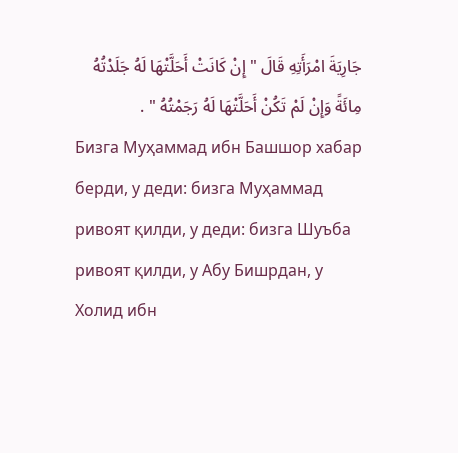جَارِيَةَ امْرَأَتِهِ قَالَ " إِنْ كَانَتْ أَحَلَّتْهَا لَهُ جَلَدْتُهُ مِائَةً وَإِنْ لَمْ تَكُنْ أَحَلَّتْهَا لَهُ رَجَمْتُهُ " .
Бизга Муҳаммад ибн Башшор хабар берди, у деди: бизга Муҳаммад ривоят қилди, у деди: бизга Шуъба ривоят қилди, у Абу Бишрдан, у Холид ибн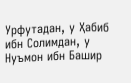Урфутадан, у Ҳабиб ибн Солимдан, у Нуъмон ибн Башир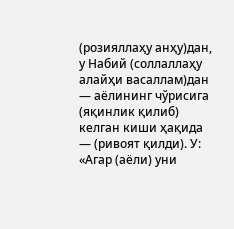(розияллаҳу анҳу)дан, у Набий (соллаллаҳу алайҳи васаллам)дан — аёлининг чўрисига (яқинлик қилиб) келган киши ҳақида — (ривоят қилди). У: «Агар (аёли) уни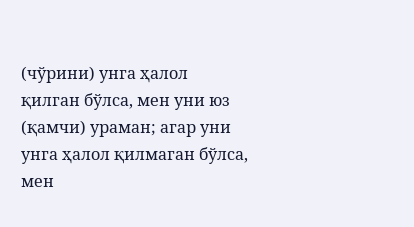(чўрини) унга ҳалол қилган бўлса, мен уни юз (қамчи) ураман; агар уни унга ҳалол қилмаган бўлса, мен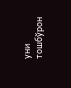уни тошбўрон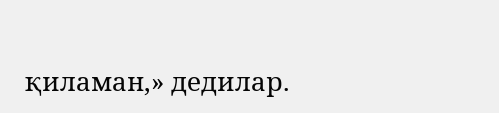қиламан,» дедилар.